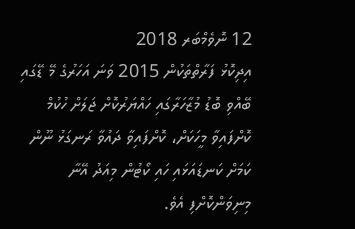12 ނޮވެމްބަރ 2018
އިދިކޮޅު ފަރާތްތަކުން 2015 ވަނަ އަހަރުގެ މޭ ޑޭގައި ބޭއްވި ބޮޑު މުޒާހަރާގައި ހައްޔަރުކޮށް ޖަލަށް ހުކުމް ކޮށްފައިވާ މީހަކަށް، ކޮށްފައިވާ ދައުވާ ރަނގަޅު ނޫން ކަމަށް ކަނޑައަޅައި ހައި ކޯޓުން މިއަދު އޭނާ މިނިވަންކޮށްފި އެވެ.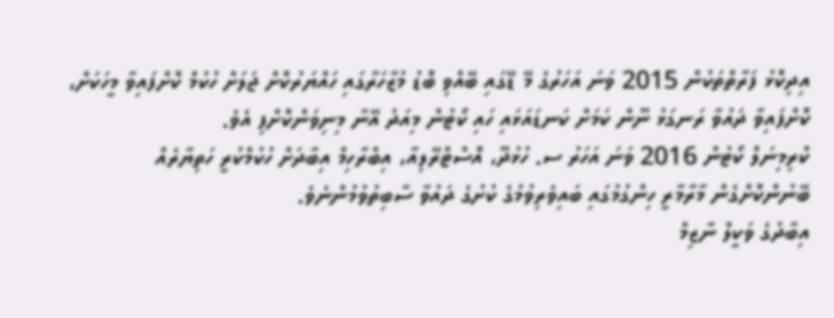އިދިކޮޅު ފަރާތްތަކުން 2015 ވަނަ އަހަރުގެ މޭ ޑޭގައި ބޭއްވި ބޮޑު މުޒާހަރާގައި ހައްޔަރުކޮށް ޖަލަށް ހުކުމް ކޮށްފައިވާ މީހަކަށް، ކޮށްފައިވާ ދައުވާ ރަނގަޅު ނޫން ކަމަށް ކަނޑައަޅައި ހައި ކޯޓުން މިއަދު އޭނާ މިނިވަންކޮށްފި އެވެ.
ކްރިމިނަލް ކޯޓުން 2016 ވަނަ އަހަރު ސ. ހުޅުދޫ، އޮސްޓްރޭލިއާ، އިބްރާހިމް އިބާދަށް ހުކުމްކުރީ ހަތިޔާރެއް ބޭނުންކޮށްގެން މާރާމާރީ ހިންގުމުގައި ބައިވެރިވުމުގެ ކުށުގެ ދައުވާ ސާބިތުވުމުންނެވެ.
އިބާދުގެ ވަކީލް ނާޒިމް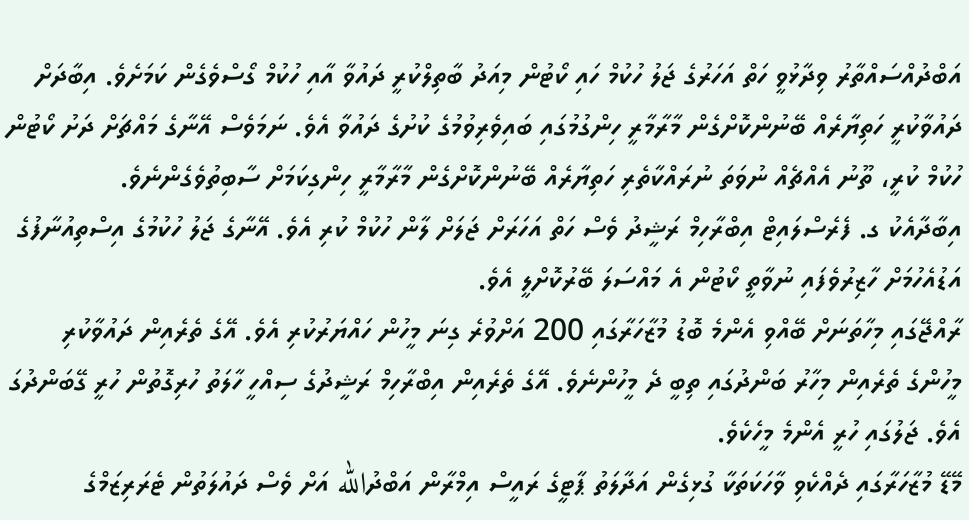އަބްދުއްސައްތާރު ވިދާޅުވީ ހަތް އަހަރުގެ ޖަލު ހުކުމް ހައި ކޯޓުން މިއަދު ބާތިލްކުރީ ދައުވާ އާއި ހުކުމް ގޯސްވެގެން ކަމަށެވެ. އިބާދަށް ދައުވާކުރީ ހަތިޔާރެއް ބޭނުންކޮށްގެން މާރާމާރީ ހިންގުމުގައި ބައިވެރިވުމުގެ ކުށުގެ ދައުވާ އެވެ. ނަމަވެސް އޭނާގެ މައްޗަށް ދަށު ކޯޓުން ހުކުމް ކުރީ، ތޫނު އެއްޗެއް ނުވަތަ ނުރައްކާތެރި ހަތިޔާރެއް ބޭނުންކޮށްގެން މާރާމާރީ ހިންގިކަމަށް ސާބިތުވެގެންނެވެ.
އިބާދާއެކު ގ. ފެރެސްލައިޓް އިބްރާހިމް ރަޝީދު ވެސް ހަތް އަހަރަށް ޖަލަށް ލާން ހުކުމް ކުރި އެވެ. އޭނާގެ ޖަލު ހުކުމުގެ އިސްތިއުނާފުގެ އަޑުއެހުމަށް ހާޒިރުވެފައި ނުވާތީ ކޯޓުން އެ މައްސަލަ ބޭރުކޮށްލީ އެވެ.
ރާއްޖޭގައި މިހާތަނަށް ބޭއްވި އެންމެ ބޮޑު މުޒާހަރާގައި 200 އަށްވުރެ ގިނަ މީހުން ހައްޔަރުކުރި އެވެ. އޭގެ ތެރެއިން ދައުވާކުރި މީހުންގެ ތެރެއިން މިހާރު ބަންދުގައި ތިބީ ދެ މީހުންނެވެ. އޭގެ ތެރެއިން އިބްރާހިމް ރަޝީދުގެ ސިއްހީ ހާލަތު ހުރިގޮތުން ހުރީ ގޭބަންދުގަ އެވެ. ޖަލުގައި ހުރީ އެންމެ މީހެކެވެ.
މޭޑޭ މުޒާހަރާގައި ދެއްކެވި ވާހަކަތަކާ ގުޅިގެން އަދާލަތު ޕާޓީގެ ރައީސް އިމްރާން އަބްދުالله އަށް ވެސް ދައުލަތުން ޓެރަރިޒަމްގެ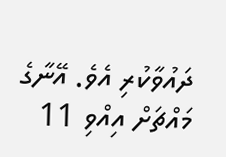ދައުވާކުރި އެވެ. އޭނާގެ މައްޗަށް އިއްވި 11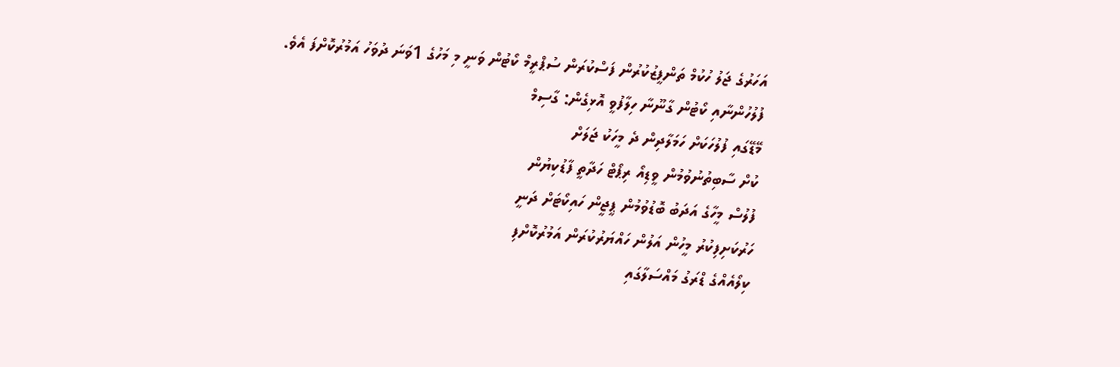އަހަރުގެ ޖަލު ހުކުމް ތަންފީޒުކުރުން ފަސްކުރަން ސުޕްރީމް ކޯޓުން ވަނީ މި މަހުގެ 1ވަނަ ދުވަހު އަމުރުކޮށްފަ އެވެ.
ފުލުހުންނާއި ކޯޓުން ގާނޫނާ ހިލާފުވީ އޮޅިގެން: ގާސިމް
މޭޑޭގައި ފުލުހަކަށް ހަމަލާދިން ދެ މީހަކު ޖަލަށް
ކުށް ސާބިތުނުވުމުން ވީޑިއޯ ރިޕޯޓް ހަދާތީ ފާޑުކިޔުން
ފުލުސް މީހާގެ އަދަބު ބޮޑުވުމުން ޕީޖީން ހައިކޯޓަށް ދަނީ
ހަރުކަށިފިކުރު މީހުން އަލުން ހައްޔަރުކުރަން އަމުރުކޮށްފި
ކިލޯއެއްގެ ޑްރަގު މައްސަލާގައި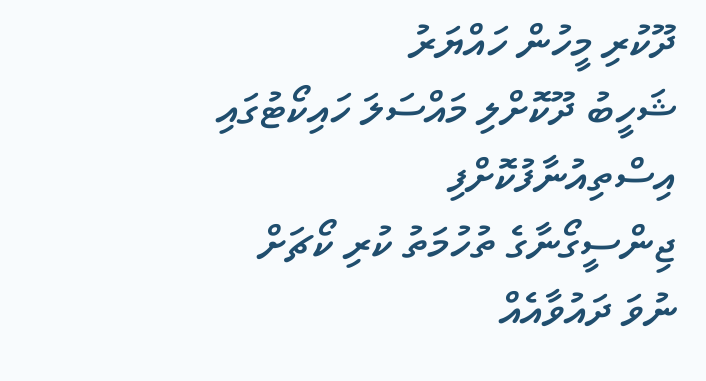ދޫކުރި މީހުން ހައްޔަރު
ޝަހީބު ދޫކޮށްލި މައްސަލަ ހައިކޯޓުގައި އިސްތިއުނާފުކޮށްފި
ޖިންސީގޯނާގެ ތުހުމަތު ކުރި ކޯޗަށް ނުވަ ދައުވާއެއް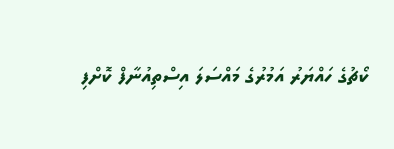ކޯޗުގެ ހައްޔަރު އަމުރުގެ މައްސަލަ އިސްތިއުނާފް ކޮށްފި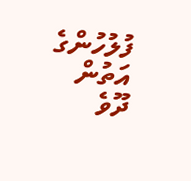ފުލުހުންގެ އަތުން ދޫވެ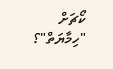ކޯޗަށް "ހިމާޔަތް"؟